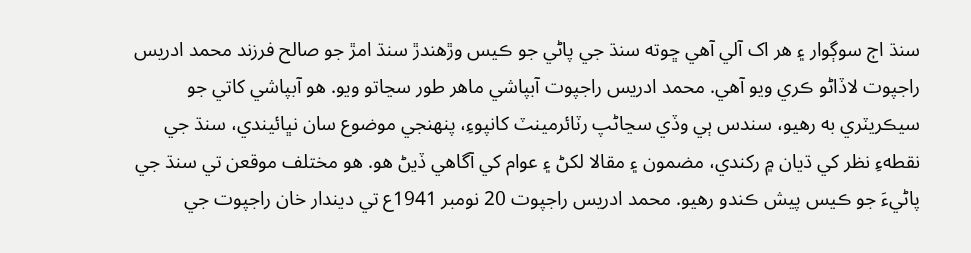سنڌ اڄ سوڳوار ۽ هر اک آلي آهي ڇوته سنڌ جي پاڻي جو ڪيس وڙهندڙ سنڌ امڙ جو صالح فرزند محمد ادريس راجپوت لاڏاڻو ڪري ويو آهي. محمد ادريس راجپوت آبپاشي ماهر طور سڃاتو ويو. هو آبپاشي کاتي جو سيڪريٽري به رهيو، سندس ٻي وڏي سڃاڻپ رٽائرمينٽ کانپوءِ، پنهنجي موضوع سان نڀائيندي، سنڌ جي نقطهءِ نظر کي ڌيان ۾ رکندي، مضمون ۽ مقالا لکڻ ۽ عوام کي آگاهي ڏيڻ هو. هو مختلف موقعن تي سنڌ جي پاڻيءَ جو ڪيس پيش ڪندو رهيو. محمد ادريس راجپوت 20 نومبر 1941ع تي ديندار خان راجپوت جي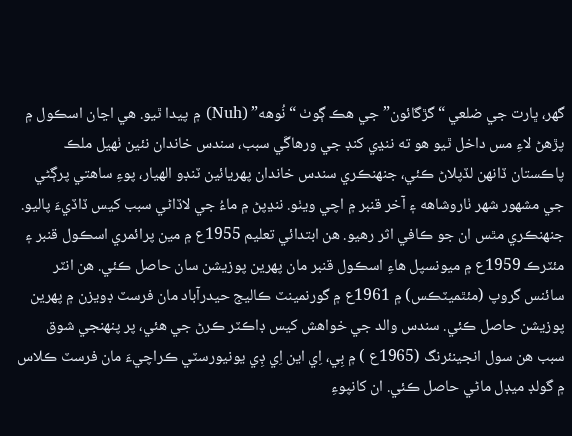گھر، ڀارت جي ضلعي “گڙگائون” جي هڪ ڳوٺ “نُوهه” (Nuh) ۾ پيدا ٿيو. هي اڃان اسڪول ۾ پڙهڻ لاءِ مس داخل ٿيو هو ته ننڍي کنڊ جي ورهاڱي سبب، سندس خاندان نئين ٺهيل ملڪ پاڪستان ڏانهن لڏپلاڻ ڪئي، جنهنڪري سندس خاندان پهريائين ٽنڊو الهيار، پوءِ ساهتي پرڳڻي جي مشهور شهر ٺاروشاهه ۽ آخر قنبر ۾ اچي ويٺو. ننڍپڻ ۾ ماءُ جي لاڏاڻي سبب کيس ڏاڏيءَ پاليو. جنهنڪري مٿس ان جو ڪافي اثر رهيو. هن ابتدائي تعليم 1955ع ۾ مين پرائمري اسڪول قنبر ۽ مئٽرڪ 1959ع ۾ ميونسپل هاءِ اسڪول قنبر مان پهرين پوزيشن سان حاصل ڪئي. هن انٽر سائنس گروپ (مئٿميٽڪس) ۾ 1961ع ۾ گورنمينٽ ڪاليج حيدرآباد مان فرسٽ ڊويزن ۾ پهرين پوزيشن حاصل ڪئي. سندس والد جي خواهش کيس ڊاڪٽر ڪرڻ جي هئي، پر پنهنجي شوق سبب هن سول انجينئرنگ (1965ع ) ۾ بِي، اِي اين اِي ڊِي يونيورسٽي ڪراچيءَ مان فرسٽ ڪلاس ۾ گولڊ ميڊل ماڻي حاصل ڪئي. ان کانپوءِ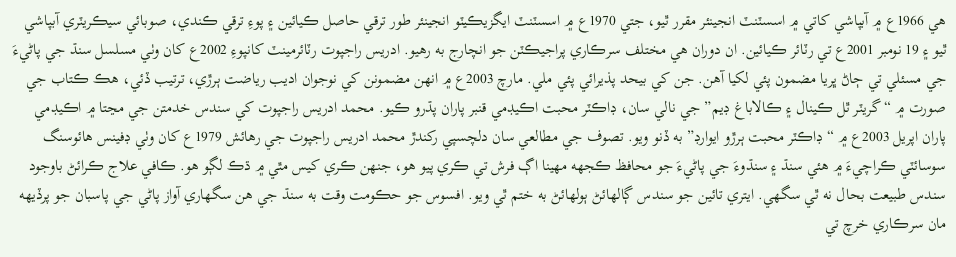هي 1966ع ۾ آبپاشي کاتي ۾ اسسٽنٽ انجينئر مقرر ٿيو، جتي 1970ع ۾ اسسٽنٽ ايگزيڪيٽو انجينئر طور ترقي حاصل ڪيائين ۽ پوءِ ترقي ڪندي، صوبائي سيڪريٽري آبپاشي ٿيو ۽ 19 نومبر 2001ع تي رٽائر ڪيائين. ان دوران هي مختلف سرڪاري پراجيڪٽن جو انچارج به رهيو. ادريس راجپوت رٽائرمينٽ کانپوءِ 2002ع کان وٺي مسلسل سنڌ جي پاڻيءَ جي مسئلي تي ڄاڻ ڀريا مضمون پئي لکيا آهن. جن کي بيحد پذيرائي پئي ملي. مارچ 2003ع ۾ انهن مضمونن کي نوجوان اديب رياضت ٻرڙي، ترتيب ڏئي، هڪ ڪتاب جي صورت ۾ “گريٽر ٿل ڪينال ۽ ڪالاباغ ڊيم” جي نالي سان، ڊاڪٽر محبت اڪيڊمي قنبر پاران پڌرو ڪيو. محمد ادريس راجپوت کي سندس خدمتن جي مڃتا ۾ اڪيڊمي پاران اپريل 2003ع ۾ “ڊاڪٽر محبت ٻرڙو ايوارڊ” به ڏنو ويو. تصوف جي مطالعي سان دلچسپي رکندڙ محمد ادريس راجپوت جي رهائش 1979ع کان وٺي ڊفينس هائوسنگ سوسائٽي ڪراچيءَ ۾ هئي سنڌ ۽ سنڌوءَ جي پاڻيءَ جو محافظ ڪجهه مھينا اڳ فرش تي ڪري پيو ھو، جنهن ڪري کيس مٿي ۾ ڌڪ لڳو هو. ڪافي علاج ڪرائڻ باوجود سندس طبيعت بحال نه ٿي سگهي. ايتري تائين جو سندس ڳالھائڻ ٻولھائڻ به ختم ٿي ويو. افسوس جو حڪومت وقت به سنڌ جي ھن سگھاري آواز پاڻي جي پاسبان جو پرڏيھه مان سرڪاري خرچ تي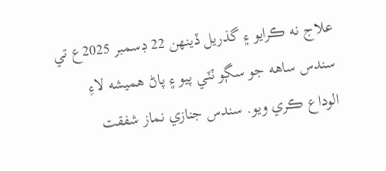علاج نه ڪرايو ۽ گذريل ڏينهن 22 ڊسمبر 2025ع تي سندس ساهه جو سڳو ٽٽي پيو ۽ پاڻ هميشه لاءِ الوداع ڪري ويو. سندس جنازي نماز شفقت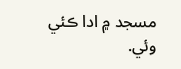مسجد ۾ ادا ڪئي وئي.